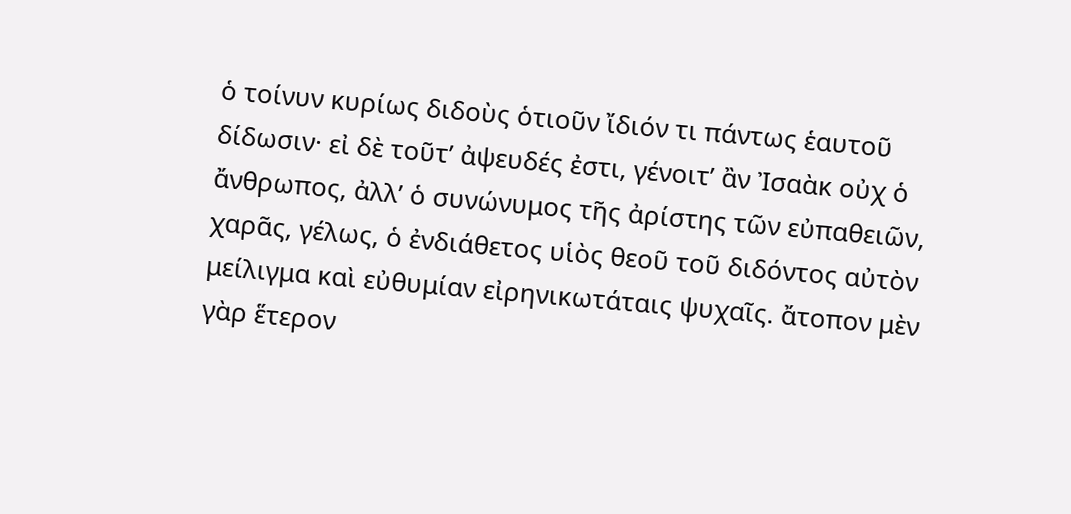ὁ τοίνυν κυρίως διδοὺς ὁτιοῦν ἴδιόν τι πάντως ἑαυτοῦ δίδωσιν· εἰ δὲ τοῦτ’ ἀψευδές ἐστι, γένοιτ’ ἂν Ἰσαὰκ οὐχ ὁ ἄνθρωπος, ἀλλ’ ὁ συνώνυμος τῆς ἀρίστης τῶν εὐπαθειῶν, χαρᾶς, γέλως, ὁ ἐνδιάθετος υἱὸς θεοῦ τοῦ διδόντος αὐτὸν μείλιγμα καὶ εὐθυμίαν εἰρηνικωτάταις ψυχαῖς. ἄτοπον μὲν γὰρ ἕτερον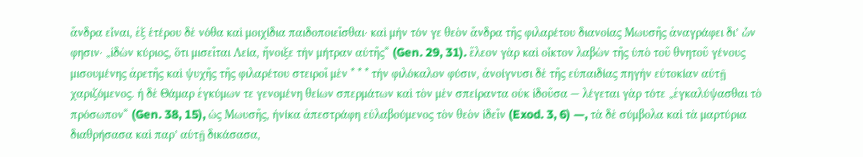ἄνδρα εἶναι, ἐξ ἑτέρου δὲ νόθα καὶ μοιχίδια παιδοποιεῖσθαι· καὶ μὴν τόν γε θεὸν ἄνδρα τῆς φιλαρέτου διανοίας Μωυσῆς ἀναγράφει δι’ ὧν φησιν· „ἰδὼν κύριος, ὅτι μισεῖται Λεία, ἤνοιξε τὴν μήτραν αὐτῆς“ (Gen. 29, 31). ἔλεον γὰρ καὶ οἶκτον λαβὼν τῆς ὑπὸ τοῦ θνητοῦ γένους μισουμένης ἀρετῆς καὶ ψυχῆς τῆς φιλαρέτου στειροῖ μὲν * * * τὴν φιλόκαλον φύσιν, ἀνοίγνυσι δὲ τῆς εὐπαιδίας πηγὴν εὐτοκίαν αὐτῇ χαριζόμενος. ἡ δὲ Θάμαρ ἐγκύμων τε γενομένη θείων σπερμάτων καὶ τὸν μὲν σπείραντα οὐκ ἰδοῦσα — λέγεται γὰρ τότε „ἐγκαλύψασθαι τὸ πρόσωπον“ (Gen. 38, 15), ὡς Μωυσῆς, ἡνίκα ἀπεστράφη εὐλαβούμενος τὸν θεὸν ἰδεῖν (Exod. 3, 6) —, τὰ δὲ σύμβολα καὶ τὰ μαρτύρια διαθρήσασα καὶ παρ’ αὑτῇ δικάσασα,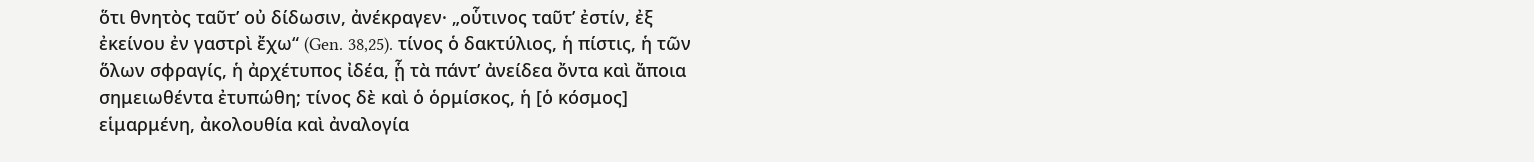ὅτι θνητὸς ταῦτ’ οὐ δίδωσιν, ἀνέκραγεν· „οὗτινος ταῦτ’ ἐστίν, ἐξ ἐκείνου ἐν γαστρὶ ἔχω“ (Gen. 38,25). τίνος ὁ δακτύλιος, ἡ πίστις, ἡ τῶν ὅλων σφραγίς, ἡ ἀρχέτυπος ἰδέα, ᾗ τὰ πάντ’ ἀνείδεα ὄντα καὶ ἄποια σημειωθέντα ἐτυπώθη; τίνος δὲ καὶ ὁ ὁρμίσκος, ἡ [ὁ κόσμος] εἱμαρμένη, ἀκολουθία καὶ ἀναλογία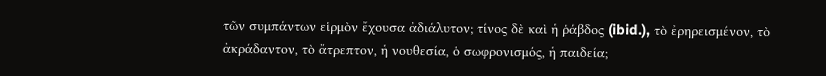τῶν συμπάντων εἱρμὸν ἔχουσα ἀδιάλυτον; τίνος δὲ καὶ ἡ ῥάβδος (ibid.), τὸ ἐρηρεισμένον, τὸ ἀκράδαντον, τὸ ἄτρεπτον, ἡ νουθεσία, ὁ σωφρονισμός, ἡ παιδεία;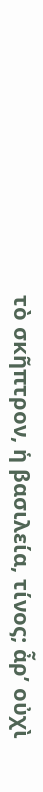τὸ σκῆπτρον, ἡ βασιλεία, τίνος; ἆρ’ οὐχὶ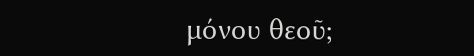μόνου θεοῦ;